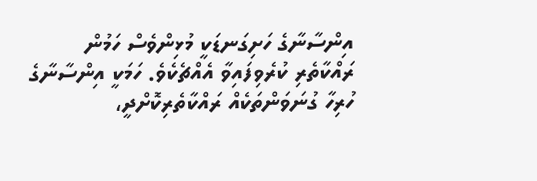އިންސާނާގެ ހަށިގަނޑަކީ މުޅިންވެސް ހަމުން ރައްކާތެރި ކުރެވިފައިވާ އެއްޗެކެވެ. ހަމަކީ އިންސާނާގެ ހުރިހާ ގުނަވަންތަކެއް ރައްކާތެރިކޮށްދީ،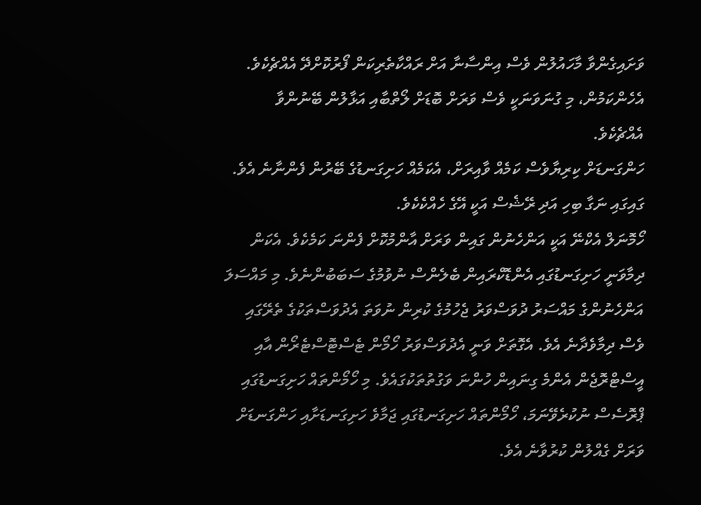ވަށައިގެންވާ މާހައުލުން ވެސް އިންސާނާ އަށް ރައްކާތެރިކަން ފޯރުކޮށްދޭ އެއްޗެކެވެ. އެހެންކަމުން، މި ގުނަވަނަކީ ވެސް ވަރަށް ބޮޑަށް ލޯތްބާއި އަޅާލުން ބޭނުންވާ އެއްޗެކެވެ.
ހަންގަނޑަށް ކިރިޔާވެސް ކަމެއް ވާއިރަށް، އެކަމެއް ހަށިގަނޑުގެ ބޭރުން ފެންނާނެ އެވެ. ގައިގައި ނަގާ ބިހި އަދި ރޭޝެސް އަކީ އޭގެ ހެއްކެކެވެ.
ހޯމޮނަލް އެކްނޭ އަކީ އަންހެނުން ގައިން ވަރަށް އާންމުކޮށް ފެންނަ ކަމެކެވެ. އެކަން ދިމާވަނީ ހަށިގަނޑުގައި އެންޑޮކްރައިން ބެލެންސް ނުވުމުގެ ސަބަބުންނެވެ. މި މައްސަލަ އަންހެނުންގެ މައްސަރު ދުވަސްވަރު ޖެހުމުގެ ކުރިން ނުވަތަ އެދުވަސްތަކުގެ ތެރޭގައި ވެސް ދިމާވެދާނެ އެވެ. އެގޮތަށް ވަނީ އެދުވަސްވަރު ހޯމޯން ޓެސްޓޮސްޓެރޯން އާއި އީސްޓްރޮޖެން އެންމެ ގިނައިން ހުންނަ ވަގުތުތަކުގައެވެ. މި ހޯމޯންތައް ހަށިގަނޑުގައި ޕްރޮސެސް ނުކުރެވޭނަމަ، ހޯމޯންތައް ހަށިގަނޑުގައި ޖަމާވެ ހަށިގަނޑަށާއި ހަންގަނޑަށް ވަރަށް ގެއްލުން ކުރުވާނެ އެވެ.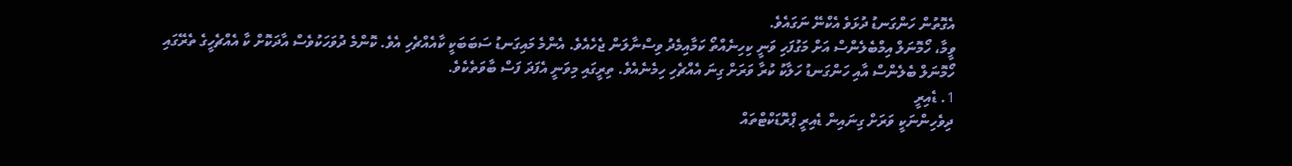އެގޮތުން ހަންގަނޑު ދުޅަވެ އެކްނޭ ނަގައެވެ.
ވީމާ، ހޯމޮނަލް އިމްބެލެންސް އަށް މަގުފަހި ވަނީ ކިހިނެއްތޯ ކަމާއިމެދު ވިސްނާލަން ޖެހެއެވެ. އެންމެ މައިގަނޑު ސަބަބަކީ ކާއެއްޗެހި އެވެ. ކޮންމެ ދުވަހަކުވެސް އާދަކޮށް ކާ އެއްޗެހީގެ ތެރޭގައި ހޯމޮނަލް ބެލެންސް އާއި ހަންގަނޑު ހަލާކު ކުރާ ވަރަށް ގިނަ އެއްޗެހި ހިމެނެއެވެ. ތިރީގައި މިވަނީ އެފަދަ ފަސް ބާވަތެކެވެ.
1. ޑެއިރީ
ދިވެހިންނަކީ ވަރަށް ގިނައިން ޑެއިރީ ޕްރޮޑަކްޓްތައް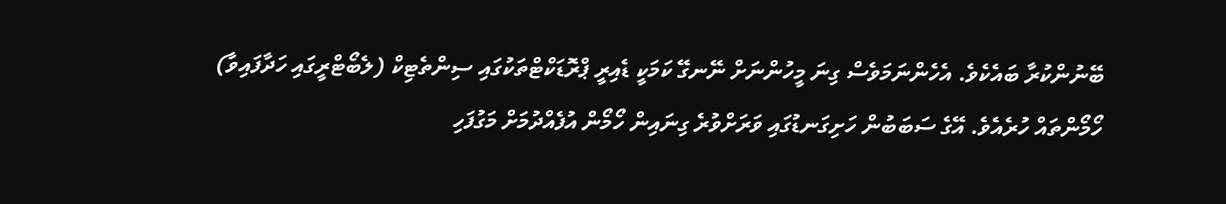ބޭނުންކުރާ ބައެކެވެ. އެހެންނަމަވެސް ގިނަ މީހުންނަށް ނޭނގޭ ކަމަކީ ޑެއިރީ ޕްރޮޑަކްޓްތަކުގައި ސިންތެޓިކް (ލެބޯޓްރީގައި ހަދާފައިވާ) ހޯމޯންތައް ހުރެއެވެ. އޭގެ ސަބަބުން ހަށިގަނޑުގައި ވަރަށްވުރެ ގިނައިން ހޯމޯން އުފެއްދުމަށް މަގުފަހި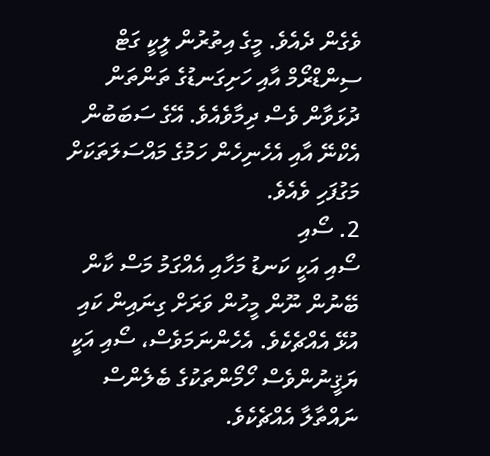ވެގެން ދެއެވެ. މީގެ އިތުރުން ލީކީ ގަޓް ސިންޑްރޯމް އާއި ހަށިގަނޑުގެ ތަންތަން ދުޅަވާން ވެސް ދިމާވެއެވެ. އޭގެ ސަބަބުން އެކްނޭ އާއި އެހެނިހެން ހަމުގެ މައްސަލަތަކަށް މަގުފަހި ވެއެވެ.
2. ސޯއި
ސޯއި އަކީ ކަނޑު މަހާއި އެއްގަމު މަސް ކާން ބޭނުން ނޫން މީހުން ވަރަށް ގިނައިން ކައި އުޅޭ އެއްޗެކެވެ. އެހެންނަމަވެސް، ސޯއި އަކީ ޔަޤީނުންވެސް ހޯމޯންތަކުގެ ބެލެންސް ނައްތާލާ އެއްޗެކެވެ.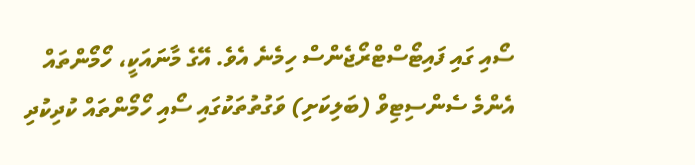ސޯއި ގައި ފައިޓޯސްޓްރޯޖެންސް ހިމެނެ އެވެ. އޭގެ މާނައަކީ، ހޯމޯންތައް އެންމެ ސެންސިޓިވް (ބަލިކަށި) ވަގުތުތަކުގައި ސޯއި ހޯމޯންތައް ކުދިކުދި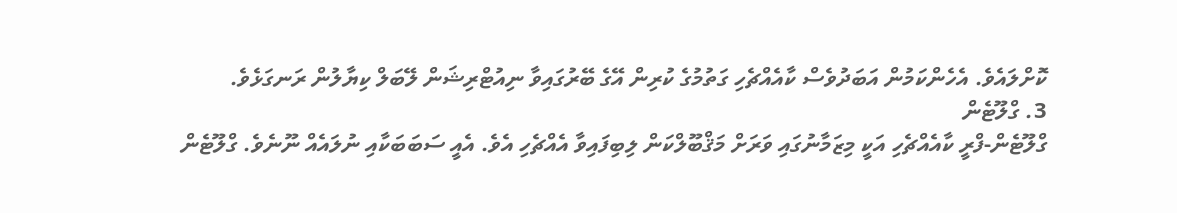ކޮށްލައެވެ. އެހެންކަމުން އަބަދުވެސް ކާއެއްޗެހި ގަތުމުގެ ކުރިން އޭގެ ބޭރުގައިވާ ނިއުޓްރިޝަން ލޭބަލް ކިޔާލުން ރަނގަޅެވެ.
3. ގްލޫޓެން
ގްލޫޓެން-ފްރީ ކާއެއްޗެހި އަކީ މިޒަމާނުގައި ވަރަށް މަޤްބޫލްކަން ލިބިފައިވާ އެއްޗެހި އެވެ. އެއީ ސަބަބަކާއި ނުލައެއް ނޫނެވެ. ގްލޫޓެން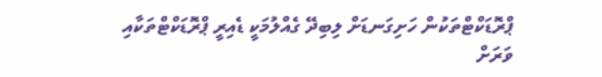ޕްރޮޑަކްޓްތަކުން ހަށިގަނޑަށް ލިބިދޭ ގެއްލުމަކީ ޑެއިރީ ޕްރޮޑަކްޓްތަކާއި ވަރަށް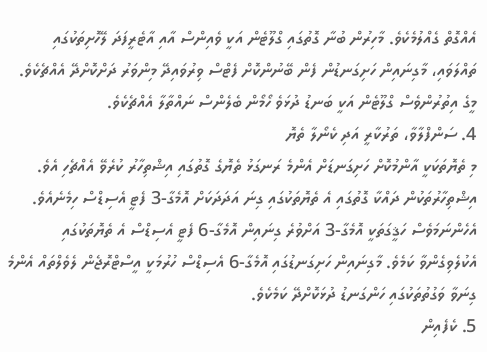އެއްގޮތް ގެއްލުމެކެވެ. މާހިރުން ބުނާ ގޮތުގައި ގްލޫޓެން އަކީ ވެއިންސް އާއި އާޓެރީފަދަ ލޭހޮށިތަކުގައި ތައްލަވައި، މާގިނައިން ހަށިގަނޑުން ފެން ބޭނުންކޮށް ފެޓްސް ވިރުވައިދޭ މިންވަރު ދަށްކޮށްދޭ އެއްޗެކެވެ. މީގެ އިތުރުންވެސް ގްލޫޓެން އަކީ ބަނޑު ދުޅަވެ ހޯމޯން ބެލެންސް ނައްތާލާ އެއްޗެކެވެ.
4. ސަންފްލާވާ، ތަރުކާރީ އަދި ކެނޯލާ ތެޔޮ
މި ތެޔޮތަކަކީ އާންމުކޮށް ހަށިގަނޑަށް އެންމެ ރަނގަޅު ތެޔޮގެ ގޮތުގައި އިޝްތިހާރު ކުރެވޭ އެއްޗެހި އެވެ. އިޝްތިހާރުތަކުން ދައްކާ ގޮތުގައި އެ ތެޔޮތަކުގައި ގިނަ އަދަދަކަށް އޮމެގާ-3 ފެޓީ އެސިޑްސް ހިމެނެއެވެ. އެހެންނަމަވެސް ހަޤީގަތަކީ އޮމެގާ-3 އަށްވުރެ ގިނައިން އޮމެގާ-6 ފެޓީ އެސިޑްސް އެ ތެޔޮތަކުގައި އެކުލެވިގެންވާ ކަމެވެ. މާގިނައިން ހަށިގަނޑުގައި އޮމެގާ-6 އެސިޑްސް ހުރުމަކީ އީސްޓްރޮޖެން ލެވެލްތައް އެންމެ ގިނަވާ ވަގުތުތަކުގައި ހަންގަނޑު ދުޅަކޮށްދޭ ކަމެކެވެ.
5. ކެފެއިން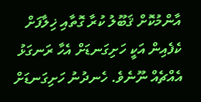އާންމުކޮށް ޤަބޫލު ކުރާ ގޮތާއި ޚިލާފަށް ކެފެއިން އަކީ ހަށިގަނޑަށް އެހާ ރަނގަޅު އެއްޗެއް ނޫނެވެ. ހެނދުނު ހަށިގަނޑަށް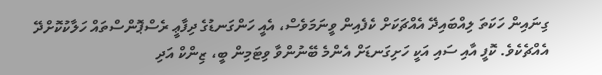ގިނައިން ހަކަތަ ލިއްބައިދޭ އެއްޗަކަށް ކެފެއިން ވީނަމަވެސް، އެއީ ހަންގަނޑުގެ ދިފާޢީ ރެސްޕޮންސްތައް ހަލާކުކޮށްދޭ އެއްޗެކެވެ. ކޮފީ އާއި ސައި އަކީ ހަށިގަނޑަށް އެންމެ ބޭނުންވާ ވިޓަމިން ބީ، ޒިންކް އަދި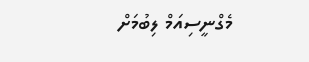މެގްނީސިއަމް ލިބުމަށް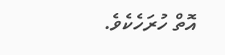އޮތް ހުރަހެކެވެ.